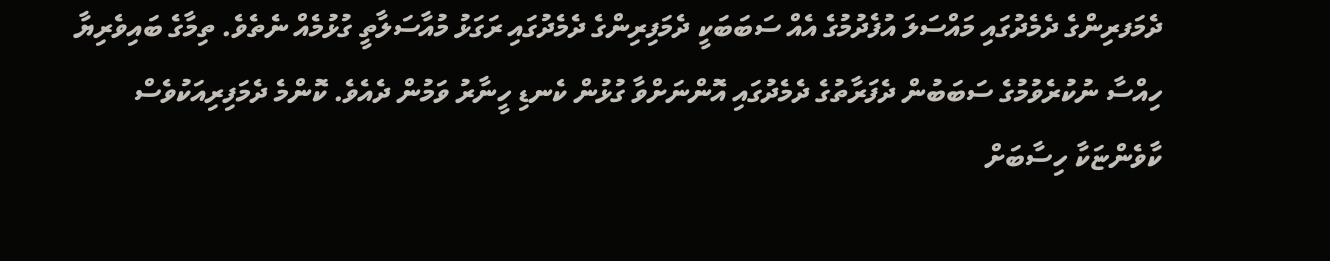ދެމަފރިންގެ ދެމެދުގައި މައްސަލަ އުފެދުމުގެ އެއް ސަބަބަކީ ދެމަފިރިންގެ ދެމެދުގައި ރަގަޅު މުއާސަލާތީ ގުޅުމެއް ނެތެވެ. ތިމާގެ ބައިވެރިޔާ ހިއްސާ ނުކުރެވުމުގެ ސަބަބުން ދެފަރާތުގެ ދެމެދުގައި އޮންނަށްވާ ގުޅުން ކެނޑި ހީނާރު ވަމުން ދެއެވެ. ކޮންމެ ދެމަފިރިއަކުވެސް ކާވެންޏަކާ ހިސާބަށް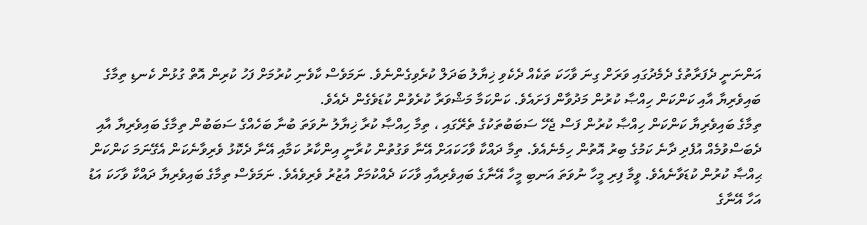އަންނަނީ ދެފަރާތުގެ ދެމެދުގައި ވަރަށް ގިނަ ވާހަކަ ތަކެއް ދެކެވި ޚިޔާލު ބަދަލް ކުރެވިގެންނެވެ. ނަމަވެސް ކާވެނި ކުރުމަށް ފަހު ކުރިން އޮތް ގުޅުން ކެނޑި ތިމާގެ ބައިވެރިޔާ އާއި ކަންކަން ހިއްޞާ ކުރުން މަދުވާން ފަށައެވެ. ކަންކަމާ މަޝްވަރާ ކުރެވުން ކުޑަވެގެން ދެއެވެ.
ތިމާގެ ބައިވެރިޔާ ކަންކަން ހިއްޞާ ކުރުން ފަސް ޖެހޭ ސަބަބުތަކުގެ ތެރޭގައި ، ތިމާ ހިއްޞާ ކުރާ ޚިޔާލު ނުވަތަ ބުނާ ބަހެއްގެ ސަބަބުން ތިމާގެ ބައިވެރިޔާ އާއި ދެބަސްވުމެއް އުފެދި ދާނެ ކަމުގެ ބިރު އޮތުން ހިމެނެއެވެ. ތިމާ ދައްކާ ވާހަކައަށް އޭނާ ވަގުތުން ކުރާނީ އިންކާރު ކަމާއި އޭނާ ދެކޮޅު ވެރިވާނެކަން އެގޭނަމަ ކަންކަން ޙިއްޞާ ކުރުން ކުޑަވާނެއެވެ. ވީމާ ފިރި މީހާ ނުވަތަ އަނބި މީހާ އޭނާގެ ބައިވެރިއާއި ވާހަކަ ދެއްކުމަށް އުޒުރު ވެރިވެއެވެ. ނަމަވެސް ތިމާގެ ބައިވެރިޔާ ދައްކާ ވާހަކަ އަޑު އަހާ އޭނާގެ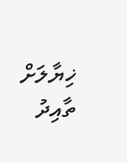ޚިޔާލަށް ތާއިދު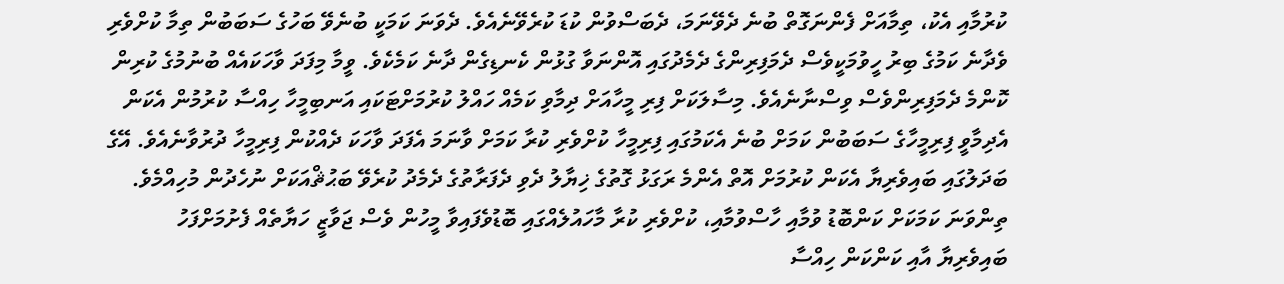ކުރުމާއި އެކު، ތިމާއަށް ފެންނަގޮތް ބުނެ ދެވޭނަމަ، ދެބަސްވުން ކުޑަ ކުރެވޭނެއެވެ. ދެވަނަ ކަމަކީ ބުނެވޭ ބަހުގެ ސަބަބުން ތިމާ ކުށްވެރި ވެދާނެ ކަމުގެ ބިރު ހީވުމަކީވެސް ދެމަފިރިންގެ ދެމެދުގައި އޮންނަވާ ގުޅުން ކެނޑިގެން ދާނެ ކަމެކެވެ. ވީމާ މިފަދަ ވާހަކައެއް ބުނުމުގެ ކުރިން ކޮންމެ ދެމަފިރިންވެސް ވިސްނާނެއެވެ. މިސާލަކަށް ފިރި މީހާއަށް ދިމާވި ކަމެއް ހައްލު ކުރުމަށްޓަކައި އަނބިމީހާ ހިއްސާ ކުރުމުން އެކަން އެދިމާވީ ފިރިމީހާގެ ސަބަބުން ކަމަށް ބުނެ އެކަމުގައި ފިރިމީހާ ކުށްވެރި ކުރާ ކަމަށް ވާނަމަ އެފަދަ ވާހަކަ ދެއްކުން ފިރިމީހާ ދުރުވާނެއެވެ. އޭގެ ބަދަލުގައި ބައިވެރިޔާ އެކަން ކުރުމަށް އޮތް އެންމެ ރަގަޅު ގޮތުގެ ޚިޔާލު ދެވި ދެފަރާތުގެ ދެމެދު ކުރެވޭ ބަޙުޘްއަކަށް ނުހެދުން މުހިއްމެވެ. ތިންވަނަ ކަމަކަށް ކަންބޮޑު ވުމާއި ހާސްވުމާއި، ކުށްވެރި ކުރާ މާހައުލެއްގައި ބޮޑުވެފައިވާ މީހުން ވެސް ޖަވާޒީ ހަޔާތެއް ފެށުމަށްފަހު ބައިވެރިޔާ އާއި ކަންކަން ހިއްސާ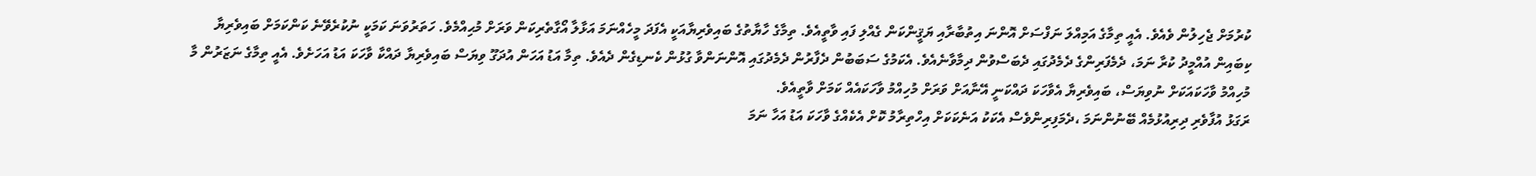ކުރުމަށް ޖެހިލުން ވެއެވެ. އެއީ ތިމާގެ އަމިއްލަ ނަފްސަށް އޮންނަ އިތުބާރާއި ޔަޤީންކަން ގެއްލި ފައި ވާތީއެވެ. ތިމާގެ ހާޔާތުގެ ބައިވެރިޔާއަކީ އެފަދަ މީހެއްނަމަ އަޅާލާ އޯގާތެރިކަން ވަރަށް މުޙިއްމެވެ. ހަތަރުވަނަ ކަމަކީ ނުކުރެވޭނެ ކަންކަމަށް ބައިވެރިޔާ ކިބައިން އުއްމީދު ކުރާ ނަމަ، ދެމެފަރިންގެ ދެމެދުގައި ދެބަސްވުން ދިމާވާނެއެވެ. އެކަމުގެ ސަބަބުން ދެފާރުން ދެމެދުގައި އޮންނަންވާ ގުޅުން ކެނޑިގެން ދެއެވެ. ތިމާ އަޑު އަހަން އުދަގޫ ވިޔަސް ބައިވެރިޔާ ދައްކާ ވާހަކަ އަޑު އަހަށެވެ. އެއީ ތިމާގެ ނަޒަރުން މާ މުހިއްމު ވާހަކައަކަށް ނުވިޔަސް، ބައިވެރިޔާ އެވާހަކަ ދައްކަނީ އޭނާއަށް ވަރަށް މުހިއްމު ވާހަކައެއް ކަމަށް ވާތީއެވެ.
ރަގަޅު އުފާވެރި ދިރިއުޅުމެއް ބޭނުންނަމަ ،ދެމަފިރިންވެސް އެކަކު އަނެކަކަށް އިހްތިރާމު ކޮށް އެކެއްގެ ވާހަކަ އަޑު އަހާ ނަމަ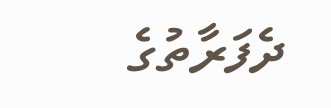ދެފަރާތުގެ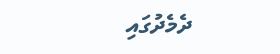ދެމެދުގައި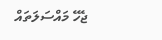ޖެހޭ މައްސަލަތައް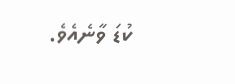ކުޑަ ވާނެއެވެ.